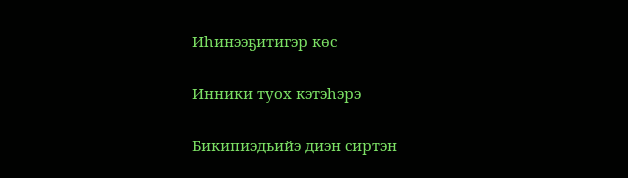Иһинээҕитигэр көс

Инники туох кэтэһэрэ

Бикипиэдьийэ диэн сиртэн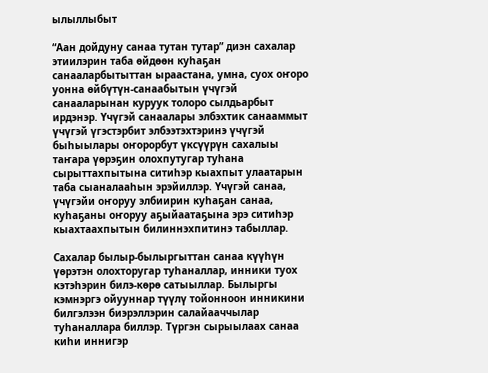ылыллыбыт

“Аан дойдуну санаа тутан тутар” диэн сахалар этиилэрин таба өйдөөн куһаҕан санааларбытыттан ыраастана, умна, суох оҥоро уонна өйбүтүн-санаабытын үчүгэй санааларынан куруук толоро сылдьарбыт ирдэнэр. Үчүгэй санаалары элбэхтик санааммыт үчүгэй үгэстэрбит элбээтэхтэринэ үчүгэй быһыылары оҥорорбут үксүүрүн сахалыы таҥара үөрэҕин олохпутугар туһана сырыттахпытына ситиһэр кыахпыт улаатарын таба сыаналааһын эрэйиллэр. Үчүгэй санаа, үчүгэйи оҥоруу элбиирин куһаҕан санаа, куһаҕаны оҥоруу аҕыйаатаҕына эрэ ситиһэр кыахтаахпытын билиннэхпитинэ табыллар.

Сахалар былыр-былыргыттан санаа күүһүн үөрэтэн олохторугар туһаналлар, инники туох кэтэһэрин билэ-көрө сатыыллар. Былыргы кэмнэргэ ойууннар түүлү тойонноон инникини билгэлээн биэрэллэрин салайааччылар туһаналлара биллэр. Түргэн сырыылаах санаа киһи иннигэр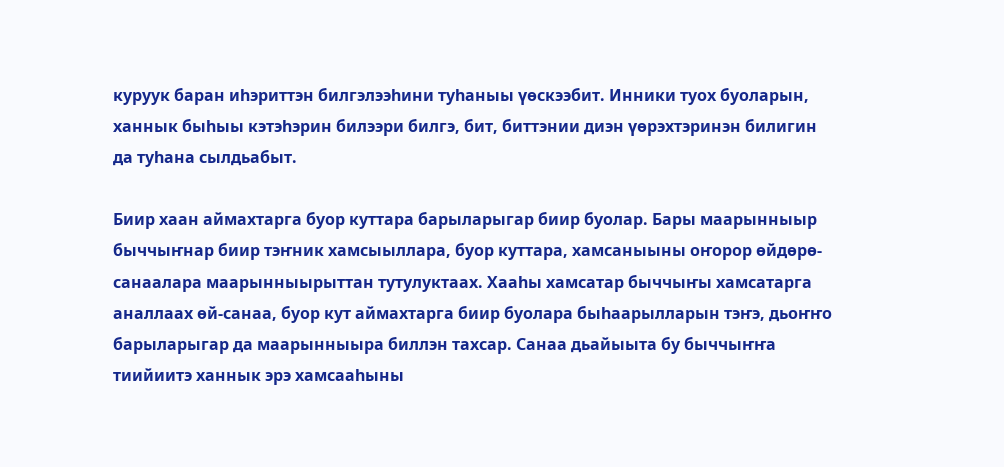куруук баран иһэриттэн билгэлээһини туһаныы үөскээбит. Инники туох буоларын, ханнык быһыы кэтэһэрин билээри билгэ, бит, биттэнии диэн үөрэхтэринэн билигин да туһана сылдьабыт.

Биир хаан аймахтарга буор куттара барыларыгар биир буолар. Бары маарынныыр быччыҥнар биир тэҥник хамсыыллара, буор куттара, хамсаныыны оҥорор өйдөрө-санаалара маарынныырыттан тутулуктаах. Хааһы хамсатар быччыҥы хамсатарга аналлаах өй-санаа, буор кут аймахтарга биир буолара быһаарылларын тэҥэ, дьоҥҥо барыларыгар да маарынныыра биллэн тахсар. Санаа дьайыыта бу быччыҥҥа тиийиитэ ханнык эрэ хамсааһыны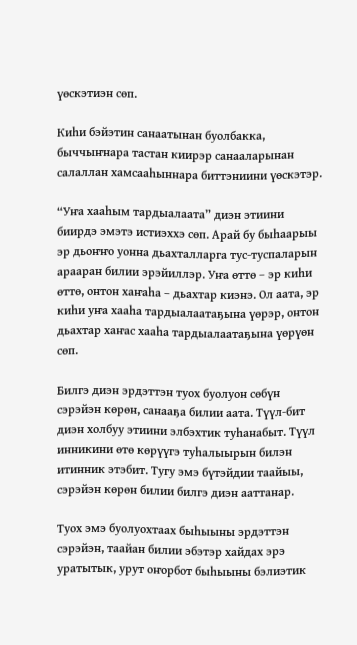үөскэтиэн сөп.

Киһи бэйэтин санаатынан буолбакка, быччыҥнара тастан киирэр санааларынан салаллан хамсааһыннара биттэниини үөскэтэр.

“Уҥа хааһым тардыалаата” диэн этиини биирдэ эмэтэ истиэххэ сөп. Арай бу быһаарыы эр дьоҥҥо уонна дьахталларга тус-туспаларын арааран билии эрэйиллэр. Уҥа өттө – эр киһи өттө, онтон хаҥаһа – дьахтар киэнэ. Ол аата, эр киһи уҥа хааһа тардыалаатаҕына үөрэр, онтон дьахтар хаҥас хааһа тардыалаатаҕына үөрүөн сөп.

Билгэ диэн эрдэттэн туох буолуон сөбүн сэрэйэн көрөн, санааҕа билии аата. Түүл-бит диэн холбуу этиини элбэхтик туһанабыт. Түүл инникини өтө көрүүгэ туһалыырын билэн итинник этэбит. Тугу эмэ бүтэйдии таайыы, сэрэйэн көрөн билии билгэ диэн ааттанар.

Туох эмэ буолуохтаах быһыыны эрдэттэн сэрэйэн, таайан билии эбэтэр хайдах эрэ уратытык, урут оҥорбот быһыыны бэлиэтик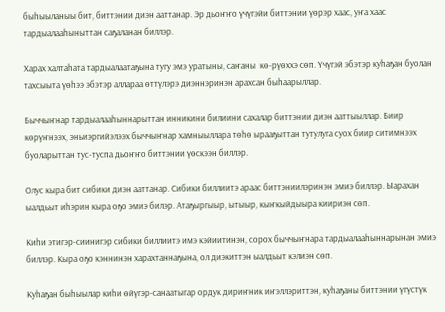быһыыланыы бит, биттэнии диэн ааттанар. Эр дьоҥҥо үчүгэйи биттэнии үөрэр хаас, уҥа хаас тардыалааһыныттан саҕаланан биллэр.

Харах халтаһата тардыалаатаҕына тугу эмэ уратыны, саҥаны  кө-рүөххэ сөп. Үчүгэй эбэтэр куһаҕан буолан тахсыыта үөһээ эбэтэр аллараа өттүлэрэ диэннэринэн арахсан быһаарыллар.

Быччыҥнар тардыалааһыннарыттан инникини билиини сахалар биттэнии диэн ааттыыллар. Биир көрүҥнээх, эньиэргийэлээх быччыҥнар хамныыллара төһө ырааҕыттан тутулуга суох биир ситимнээх буоларыттан тус-туспа дьоҥҥо биттэнии үөскээн биллэр.

Олус кыра бит сибики диэн ааттанар. Сибики биллиитэ араас биттэниилэринэн эмиэ биллэр. Ыарахан ыалдьыт иһэрин кыра оҕо эмиэ билэр. Атаҕыргыыр, ытыыр, кыҥкыйдыыра киириэн сөп.

Киһи этигэр-сиинигэр сибики биллиитэ имэ кэйиитинэн, сорох быччыҥнара тардыалааһыннарынан эмиэ биллэр. Кыра оҕо кэннинэн харахтаннаҕына, ол диэкиттэн ыалдьыт кэлиэн сөп.

Куһаҕан быһыылар киһи өйүгэр-санаатыгар ордук дириҥник иҥэллэриттэн, куһаҕаны биттэнии үгүстүк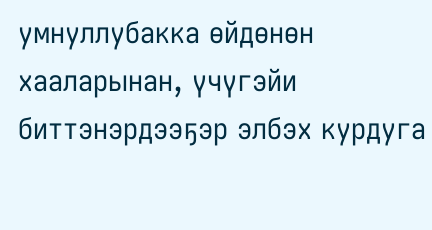умнуллубакка өйдөнөн хааларынан, үчүгэйи биттэнэрдээҕэр элбэх курдуга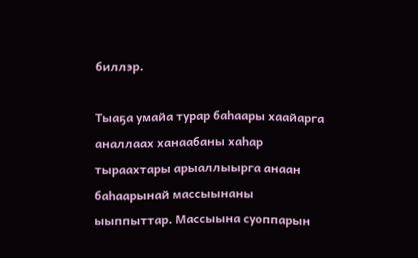биллэр.

Тыаҕа умайа турар баһаары хаайарга аналлаах ханаабаны хаһар тыраахтары арыаллыырга анаан баһаарынай массыынаны ыыппыттар. Массыына суоппарын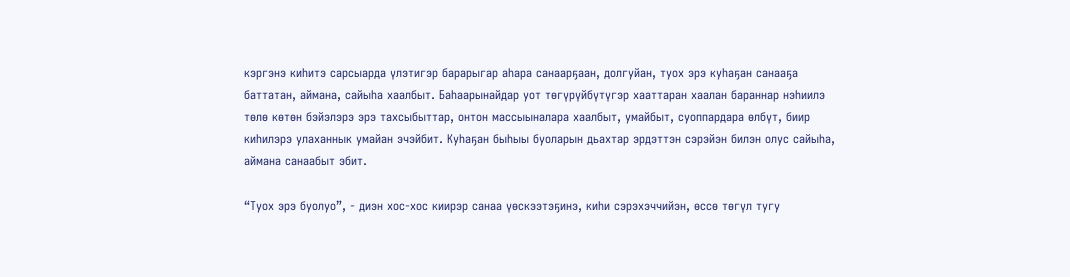кэргэнэ киһитэ сарсыарда үлэтигэр барарыгар аһара санаарҕаан, долгуйан, туох эрэ куһаҕан санааҕа баттатан, аймана, сайыһа хаалбыт. Баһаарынайдар уот төгүрүйбүтүгэр хааттаран хаалан бараннар нэһиилэ төлө көтөн бэйэлэрэ эрэ тахсыбыттар, онтон массыыналара хаалбыт, умайбыт, суоппардара өлбүт, биир киһилэрэ улаханнык умайан эчэйбит. Куһаҕан быһыы буоларын дьахтар эрдэттэн сэрэйэн билэн олус сайыһа, аймана санаабыт эбит.

“Туох эрэ буолуо”, - диэн хос-хос киирэр санаа үөскээтэҕинэ, киһи сэрэхэччийэн, өссө төгүл тугу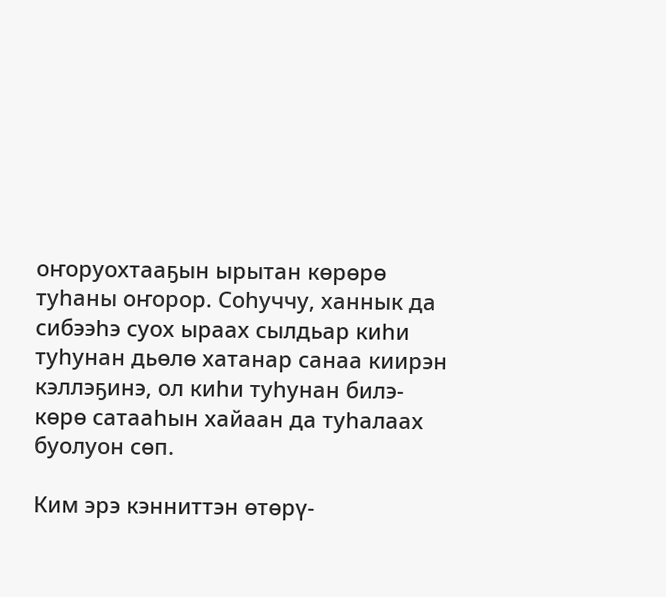оҥоруохтааҕын ырытан көрөрө туһаны оҥорор. Соһуччу, ханнык да сибээһэ суох ыраах сылдьар киһи туһунан дьөлө хатанар санаа киирэн кэллэҕинэ, ол киһи туһунан билэ-көрө сатааһын хайаан да туһалаах буолуон сөп.

Ким эрэ кэнниттэн өтөрү-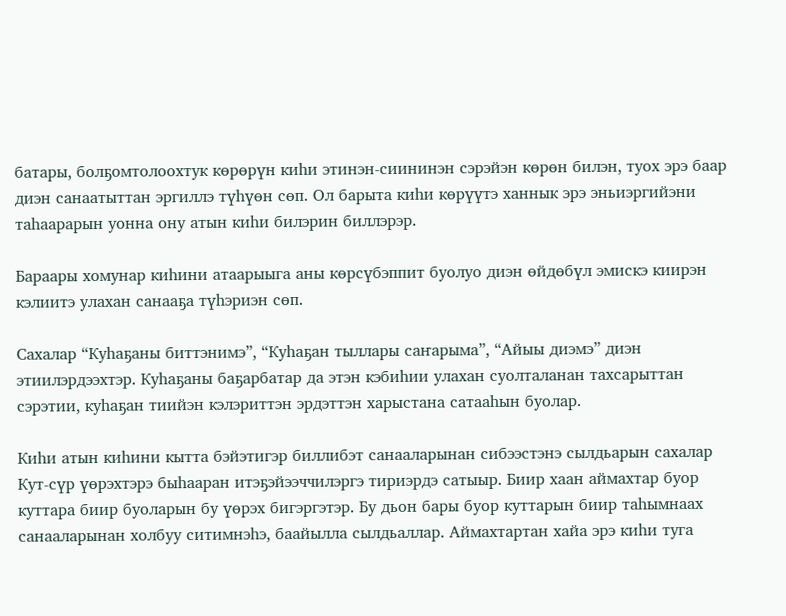батары, болҕомтолоохтук көрөрүн киһи этинэн-сиининэн сэрэйэн көрөн билэн, туох эрэ баар диэн санаатыттан эргиллэ түһүөн сөп. Ол барыта киһи көрүүтэ ханнык эрэ эньиэргийэни таһаарарын уонна ону атын киһи билэрин биллэрэр.

Бараары хомунар киһини атаарыыга аны көрсүбэппит буолуо диэн өйдөбүл эмискэ киирэн кэлиитэ улахан санааҕа түһэриэн сөп.

Сахалар “Куһаҕаны биттэнимэ”, “Куһаҕан тыллары саҥарыма”, “Айыы диэмэ” диэн этиилэрдээхтэр. Куһаҕаны баҕарбатар да этэн кэбиһии улахан суолталанан тахсарыттан сэрэтии, куһаҕан тиийэн кэлэриттэн эрдэттэн харыстана сатааһын буолар.

Киһи атын киһини кытта бэйэтигэр биллибэт санааларынан сибээстэнэ сылдьарын сахалар Кут-сүр үөрэхтэрэ быһааран итэҕэйээччилэргэ тириэрдэ сатыыр. Биир хаан аймахтар буор куттара биир буоларын бу үөрэх бигэргэтэр. Бу дьон бары буор куттарын биир таһымнаах санааларынан холбуу ситимнэһэ, баайылла сылдьаллар. Аймахтартан хайа эрэ киһи туга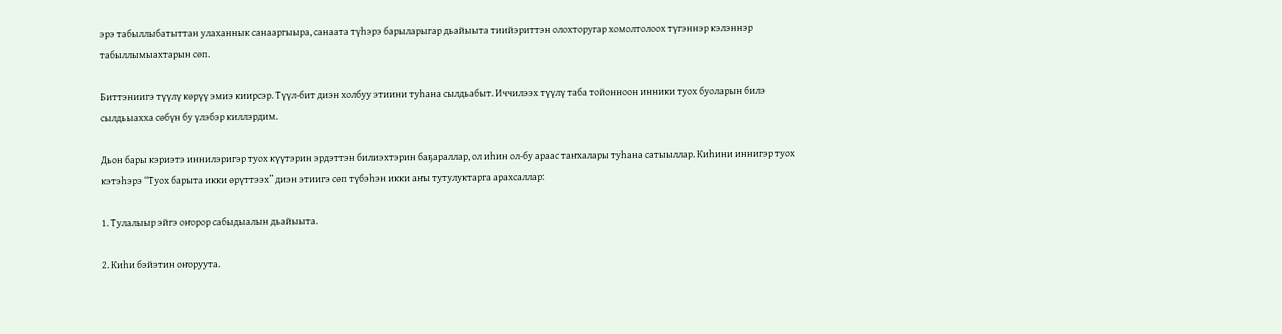эрэ табыллыбатыттан улаханнык санааргыыра, санаата түһэрэ барыларыгар дьайыыта тиийэриттэн олохторугар хомолтолоох түгэннэр кэлэннэр табыллымыахтарын сөп.

Биттэниигэ түүлү көрүү эмиэ киирсэр. Түүл-бит диэн холбуу этиини туһана сылдьабыт. Иччилээх түүлү таба тойонноон инники туох буоларын билэ сылдьыахха сөбүн бу үлэбэр киллэрдим.

Дьон бары кэриэтэ иннилэригэр туох күүтэрин эрдэттэн билиэхтэрин баҕараллар, ол иһин ол-бу араас таҥхалары туһана сатыыллар. Киһини иннигэр туох кэтэһэрэ “Туох барыта икки өрүттээх” диэн этиигэ сөп түбэһэн икки аҥы тутулуктарга арахсаллар:

1. Тулалыыр эйгэ оҥорор сабыдыалын дьайыыта.

2. Киһи бэйэтин оҥоруута.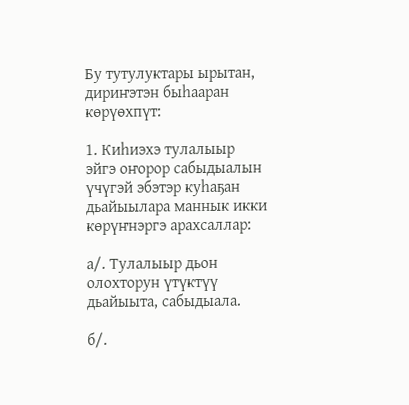Бу тутулуктары ырытан, дириҥэтэн быһааран көрүөхпүт:

1. Киһиэхэ тулалыыр эйгэ оҥорор сабыдыалын үчүгэй эбэтэр куһаҕан дьайыылара маннык икки көрүҥнэргэ арахсаллар:

а/. Тулалыыр дьон олохторун үтүктүү дьайыыта, сабыдыала.

б/.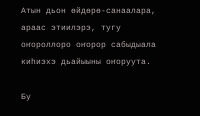Атын дьон өйдөрө-санаалара, араас этиилэрэ, тугу оҥороллоро оҥорор сабыдыала киһиэхэ дьайыыны оҥоруута.

Бу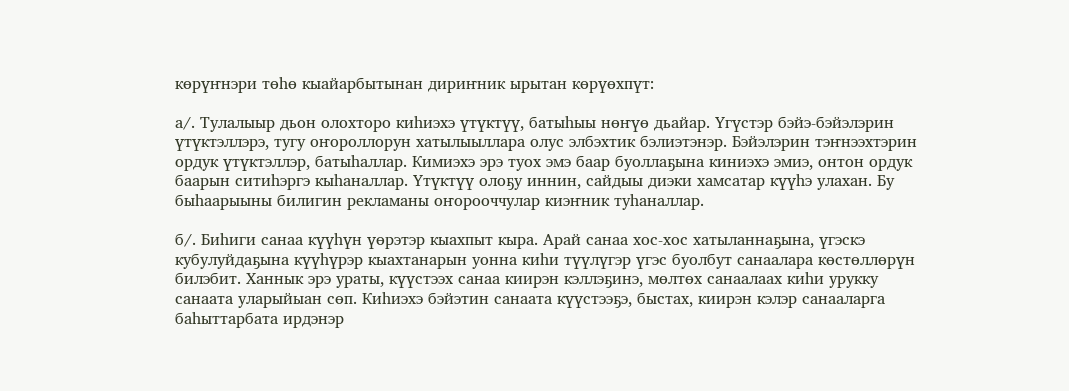көрүҥнэри төһө кыайарбытынан дириҥник ырытан көрүөхпүт:

а/. Тулалыыр дьон олохторо киһиэхэ үтүктүү, батыһыы нөҥүө дьайар. Үгүстэр бэйэ-бэйэлэрин үтүктэллэрэ, тугу оҥороллорун хатылыыллара олус элбэхтик бэлиэтэнэр. Бэйэлэрин тэҥнээхтэрин ордук үтүктэллэр, батыһаллар. Кимиэхэ эрэ туох эмэ баар буоллаҕына киниэхэ эмиэ, онтон ордук баарын ситиһэргэ кыһаналлар. Үтүктүү олоҕу иннин, сайдыы диэки хамсатар күүһэ улахан. Бу быһаарыыны билигин рекламаны оҥорооччулар киэҥник туһаналлар.

б/. Биһиги санаа күүһүн үөрэтэр кыахпыт кыра. Арай санаа хос-хос хатыланнаҕына, үгэскэ кубулуйдаҕына күүһүрэр кыахтанарын уонна киһи түүлүгэр үгэс буолбут санаалара көстөллөрүн билэбит. Ханнык эрэ ураты, күүстээх санаа киирэн кэллэҕинэ, мөлтөх санаалаах киһи урукку санаата уларыйыан сөп. Киһиэхэ бэйэтин санаата күүстээҕэ, быстах, киирэн кэлэр санааларга баһыттарбата ирдэнэр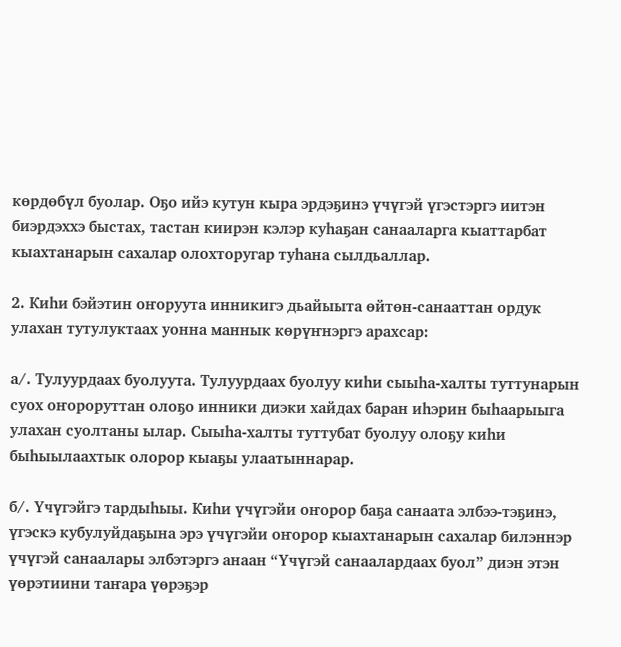көрдөбүл буолар. Оҕо ийэ кутун кыра эрдэҕинэ үчүгэй үгэстэргэ иитэн биэрдэххэ быстах, тастан киирэн кэлэр куһаҕан санааларга кыаттарбат кыахтанарын сахалар олохторугар туһана сылдьаллар.

2. Киһи бэйэтин оҥоруута инникигэ дьайыыта өйтөн-санааттан ордук улахан тутулуктаах уонна маннык көрүҥнэргэ арахсар:

а/. Тулуурдаах буолуута. Тулуурдаах буолуу киһи сыыһа-халты туттунарын суох оҥороруттан олоҕо инники диэки хайдах баран иһэрин быһаарыыга улахан суолтаны ылар. Сыыһа-халты туттубат буолуу олоҕу киһи быһыылаахтык олорор кыаҕы улаатыннарар.

б/. Үчүгэйгэ тардыһыы. Киһи үчүгэйи оҥорор баҕа санаата элбээ-тэҕинэ, үгэскэ кубулуйдаҕына эрэ үчүгэйи оҥорор кыахтанарын сахалар билэннэр үчүгэй санаалары элбэтэргэ анаан “Үчүгэй санаалардаах буол” диэн этэн үөрэтиини таҥара үөрэҕэр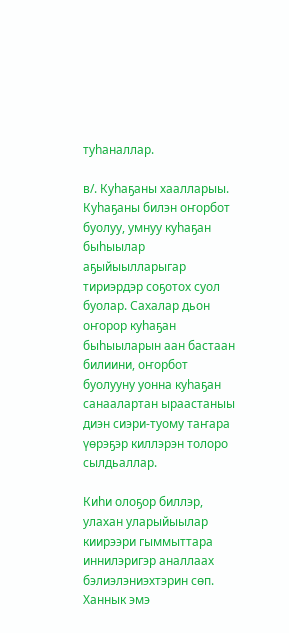туһаналлар.

в/. Куһаҕаны хаалларыы. Куһаҕаны билэн оҥорбот буолуу, умнуу куһаҕан быһыылар аҕыйыылларыгар тириэрдэр соҕотох суол буолар. Сахалар дьон оҥорор куһаҕан быһыыларын аан бастаан билиини, оҥорбот буолууну уонна куһаҕан санаалартан ыраастаныы диэн сиэри-туому таҥара үөрэҕэр киллэрэн толоро сылдьаллар.

Киһи олоҕор биллэр, улахан уларыйыылар киирээри гыммыттара иннилэригэр аналлаах бэлиэлэниэхтэрин сөп. Ханнык эмэ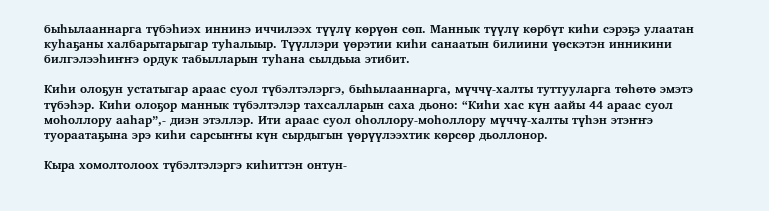быһылааннарга түбэһиэх иннинэ иччилээх түүлү көрүөн сөп. Маннык түүлү көрбүт киһи сэрэҕэ улаатан куһаҕаны халбарытарыгар туһалыыр. Түүллэри үөрэтии киһи санаатын билиини үөскэтэн инникини билгэлээһиҥҥэ ордук табылларын туһана сылдьыа этибит.

Киһи олоҕун устатыгар араас суол түбэлтэлэргэ, быһылааннарга, мүччү-халты туттууларга төһөтө эмэтэ түбэһэр. Киһи олоҕор маннык түбэлтэлэр тахсалларын саха дьоно: “Киһи хас күн аайы 44 араас суол моһоллору ааһар”,- диэн этэллэр. Ити араас суол оһоллору-моһоллору мүччү-халты түһэн этэҥҥэ туораатаҕына эрэ киһи сарсыҥҥы күн сырдыгын үөрүүлээхтик көрсөр дьоллонор.

Кыра хомолтолоох түбэлтэлэргэ киһиттэн онтун-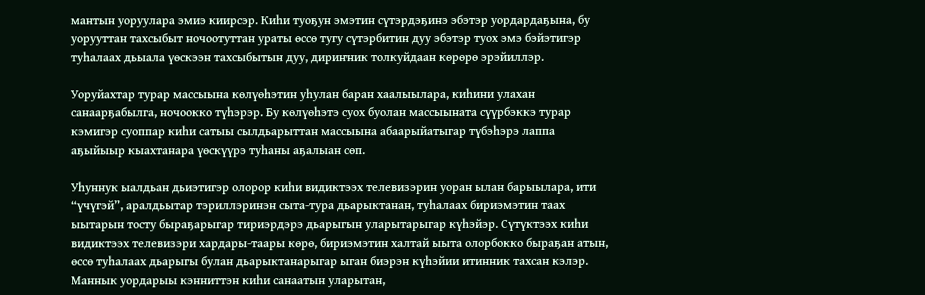мантын уоруулара эмиэ киирсэр. Киһи туоҕун эмэтин сүтэрдэҕинэ эбэтэр уордардаҕына, бу уорууттан тахсыбыт ночоотуттан ураты өссө тугу сүтэрбитин дуу эбэтэр туох эмэ бэйэтигэр туһалаах дьыала үөскээн тахсыбытын дуу, дириҥник толкуйдаан көрөрө эрэйиллэр.

Уоруйахтар турар массыына көлүөһэтин уһулан баран хаалыылара, киһини улахан санаарҕабылга, ночоокко түһэрэр. Бу көлүөһэтэ суох буолан массыыната сүүрбэккэ турар кэмигэр суоппар киһи сатыы сылдьарыттан массыына абаарыйатыгар түбэһэрэ лаппа аҕыйыыр кыахтанара үөскүүрэ туһаны аҕалыан сөп.

Уһуннук ыалдьан дьиэтигэр олорор киһи видиктээх телевизэрин уоран ылан барыылара, ити “үчүгэй”, аралдьытар тэриллэринэн сыта-тура дьарыктанан, туһалаах бириэмэтин таах ыытарын тосту быраҕарыгар тириэрдэрэ дьарыгын уларытарыгар күһэйэр. Сүтүктээх киһи видиктээх телевизэри хардары-таары көрө, бириэмэтин халтай ыыта олорбокко быраҕан атын, өссө туһалаах дьарыгы булан дьарыктанарыгар ыган биэрэн күһэйии итинник тахсан кэлэр. Маннык уордарыы кэнниттэн киһи санаатын уларытан,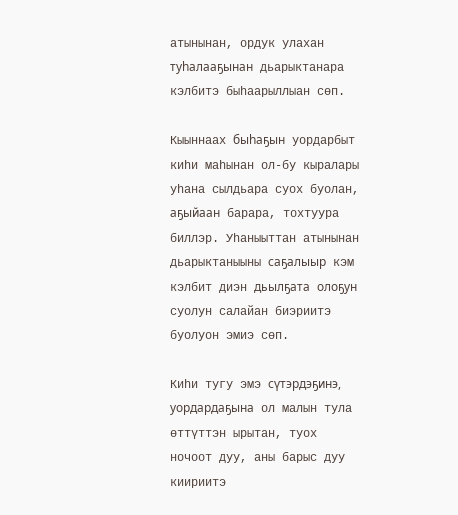атынынан, ордук улахан туһалааҕынан дьарыктанара кэлбитэ быһаарыллыан сөп.

Кыыннаах быһаҕын уордарбыт киһи маһынан ол-бу кыралары уһана сылдьара суох буолан, аҕыйаан барара, тохтуура биллэр. Уһаныыттан атынынан дьарыктаныыны саҕалыыр кэм кэлбит диэн дьылҕата олоҕун суолун салайан биэриитэ буолуон эмиэ сөп.

Киһи тугу эмэ сүтэрдэҕинэ, уордардаҕына ол малын тула өттүттэн ырытан, туох ночоот дуу, аны барыс дуу киириитэ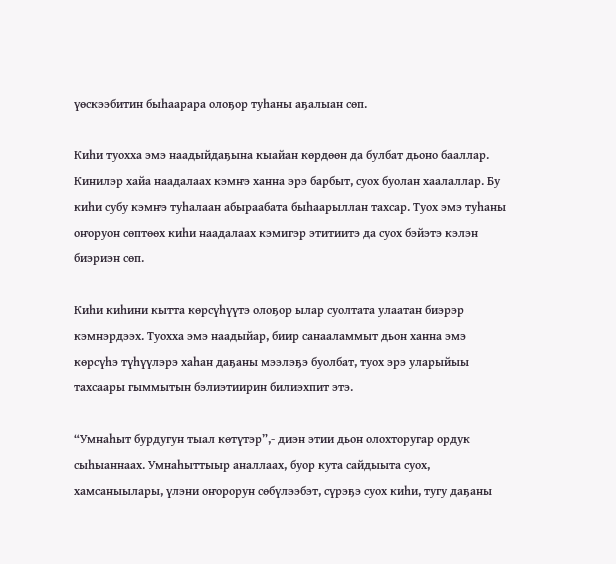үөскээбитин быһаарара олоҕор туһаны аҕалыан сөп.

Киһи туохха эмэ наадыйдаҕына кыайан көрдөөн да булбат дьоно бааллар. Кинилэр хайа наадалаах кэмҥэ ханна эрэ барбыт, суох буолан хаалаллар. Бу киһи субу кэмҥэ туһалаан абыраабата быһаарыллан тахсар. Туох эмэ туһаны оҥоруон сөптөөх киһи наадалаах кэмигэр этитиитэ да суох бэйэтэ кэлэн биэриэн сөп.

Киһи киһини кытта көрсүһүүтэ олоҕор ылар суолтата улаатан биэрэр кэмнэрдээх. Туохха эмэ наадыйар, биир санааламмыт дьон ханна эмэ көрсүһэ түһүүлэрэ хаһан даҕаны мээлэҕэ буолбат, туох эрэ уларыйыы тахсаары гыммытын бэлиэтиирин билиэхпит этэ.

“Умнаһыт бурдугун тыал көтүтэр”,- диэн этии дьон олохторугар ордук сыһыаннаах. Умнаһыттыыр аналлаах, буор кута сайдыыта суох, хамсаныылары, үлэни оҥорорун сөбүлээбэт, сүрэҕэ суох киһи, тугу даҕаны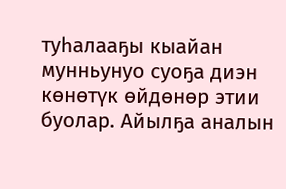туһалааҕы кыайан мунньунуо суоҕа диэн көнөтүк өйдөнөр этии буолар. Айылҕа аналын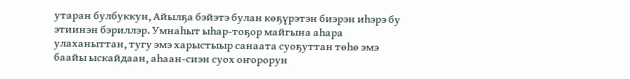утаран булбуккун, Айылҕа бэйэтэ булан көҕүрэтэн биэрэн иһэрэ бу этиинэн бэриллэр. Умнаһыт ыһар-тоҕор майгына аһара улаханыттан, тугу эмэ харыстыыр санаата суоҕуттан төһө эмэ баайы ыскайдаан, аһаан-сиэн суох оҥорорун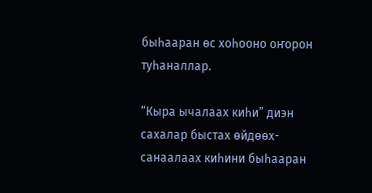быһааран өс хоһооно оҥорон туһаналлар.

“Кыра ычалаах киһи” диэн сахалар быстах өйдөөх-санаалаах киһини быһааран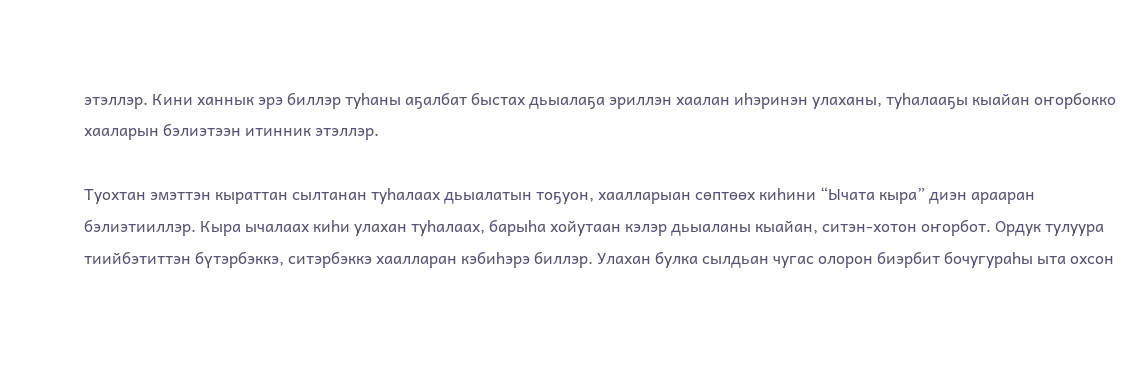этэллэр. Кини ханнык эрэ биллэр туһаны аҕалбат быстах дьыалаҕа эриллэн хаалан иһэринэн улаханы, туһалааҕы кыайан оҥорбокко хааларын бэлиэтээн итинник этэллэр.

Туохтан эмэттэн кыраттан сылтанан туһалаах дьыалатын тоҕуон, хаалларыан сөптөөх киһини “Ычата кыра” диэн арааран бэлиэтииллэр. Кыра ычалаах киһи улахан туһалаах, барыһа хойутаан кэлэр дьыаланы кыайан, ситэн-хотон оҥорбот. Ордук тулуура тиийбэтиттэн бүтэрбэккэ, ситэрбэккэ хаалларан кэбиһэрэ биллэр. Улахан булка сылдьан чугас олорон биэрбит бочугураһы ыта охсон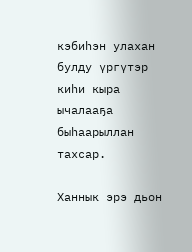кэбиһэн улахан булду үргүтэр киһи кыра ычалааҕа быһаарыллан тахсар.

Ханнык эрэ дьон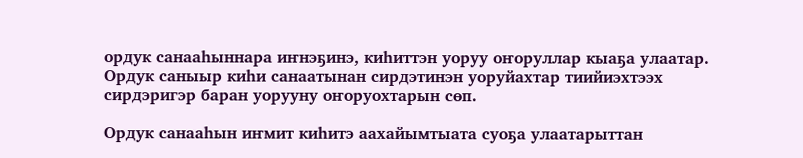ордук санааһыннара иҥнэҕинэ, киһиттэн уоруу оҥоруллар кыаҕа улаатар. Ордук саныыр киһи санаатынан сирдэтинэн уоруйахтар тиийиэхтээх сирдэригэр баран уорууну оҥоруохтарын сөп.

Ордук санааһын иҥмит киһитэ аахайымтыата суоҕа улаатарыттан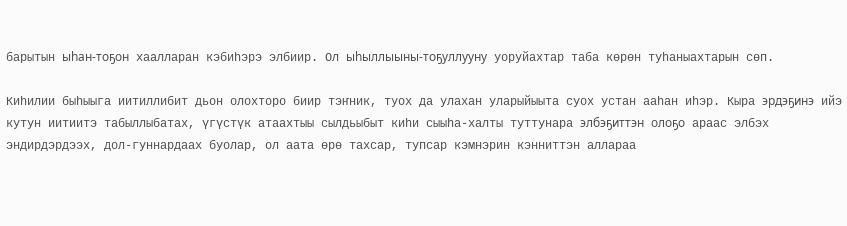барытын ыһан-тоҕон хаалларан кэбиһэрэ элбиир. Ол ыһыллыыны-тоҕуллууну уоруйахтар таба көрөн туһаныахтарын сөп.

Киһилии быһыыга иитиллибит дьон олохторо биир тэҥник, туох да улахан уларыйыыта суох устан ааһан иһэр. Кыра эрдэҕинэ ийэ кутун иитиитэ табыллыбатах, үгүстүк атаахтыы сылдьыбыт киһи сыыһа-халты туттунара элбэҕиттэн олоҕо араас элбэх эндирдэрдээх, дол-гуннардаах буолар, ол аата өрө тахсар, тупсар кэмнэрин кэнниттэн аллараа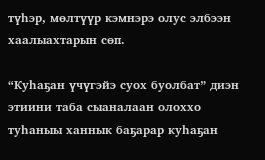түһэр, мөлтүүр кэмнэрэ олус элбээн хаалыахтарын сөп.

“Куһаҕан үчүгэйэ суох буолбат” диэн этиини таба сыаналаан олоххо туһаныы ханнык баҕарар куһаҕан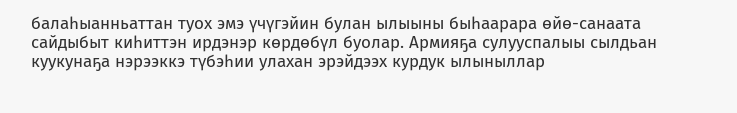балаһыанньаттан туох эмэ үчүгэйин булан ылыыны быһаарара өйө-санаата сайдыбыт киһиттэн ирдэнэр көрдөбүл буолар. Армияҕа сулууспалыы сылдьан куукунаҕа нэрээккэ түбэһии улахан эрэйдээх курдук ылыныллар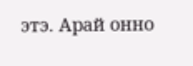этэ. Арай онно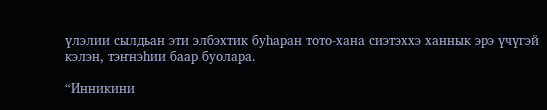үлэлии сылдьан эти элбэхтик буһаран тото-хана сиэтэххэ ханнык эрэ үчүгэй кэлэн, тэҥнэһии баар буолара.

“Инникини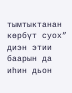тымтыктанан көрбүт суох” диэн этии баарын да иһин дьон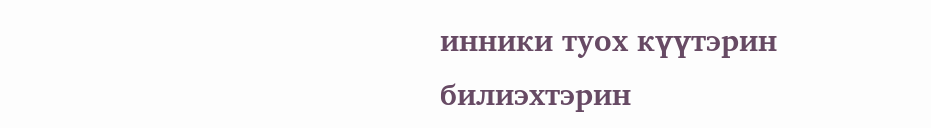инники туох күүтэрин билиэхтэрин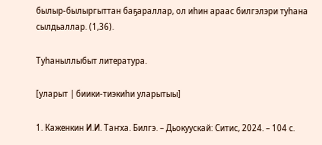былыр-былыргыттан баҕараллар, ол иһин араас билгэлэри туһана сылдьаллар. (1,36).

Туһаныллыбыт литература.

[уларыт | биики-тиэкиһи уларытыы]

1. Каженкин И.И. Таҥха. Билгэ. – Дьокуускай: Ситис, 2024. – 104 с.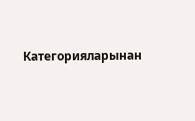Категорияларынан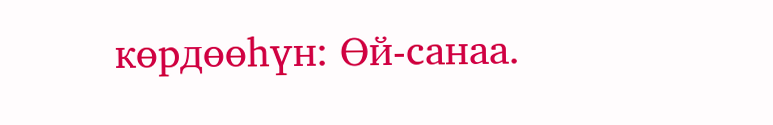көрдөөһүн: Өй-санаа.